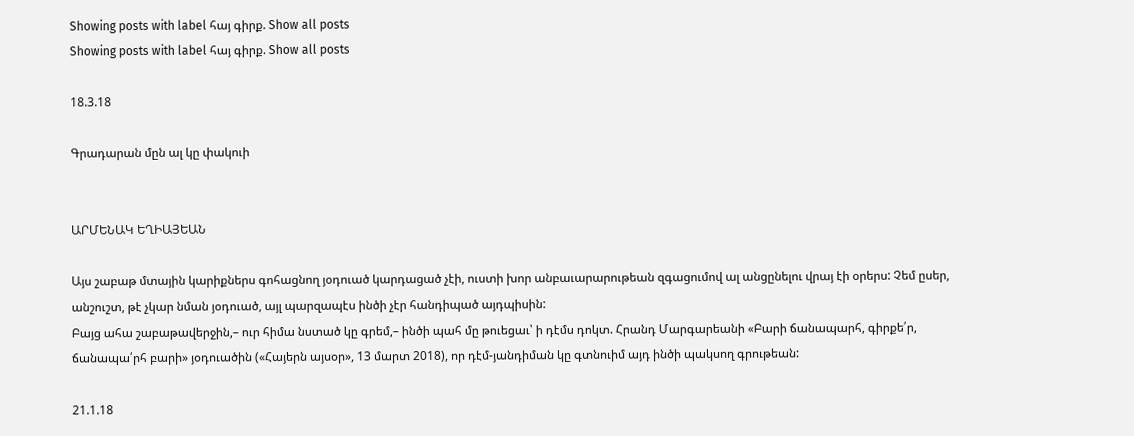Showing posts with label հայ գիրք. Show all posts
Showing posts with label հայ գիրք. Show all posts

18.3.18

Գրադարան մըն ալ կը փակուի


ԱՐՄԵՆԱԿ ԵՂԻԱՅԵԱՆ

Այս շաբաթ մտային կարիքներս գոհացնող յօդուած կարդացած չէի, ուստի խոր անբաւարարութեան զգացումով ալ անցընելու վրայ էի օրերս: Չեմ ըսեր, անշուշտ, թէ չկար նման յօդուած, այլ պարզապէս ինծի չէր հանդիպած այդպիսին:
Բայց ահա շաբաթավերջին,– ուր հիմա նստած կը գրեմ,– ինծի պահ մը թուեցաւ՝ ի դէմս դոկտ. Հրանդ Մարգարեանի «Բարի ճանապարհ, գիրքե՛ր, ճանապա՛րհ բարի» յօդուածին («Հայերն այսօր», 13 մարտ 2018), որ դէմ-յանդիման կը գտնուիմ այդ ինծի պակսող գրութեան:

21.1.18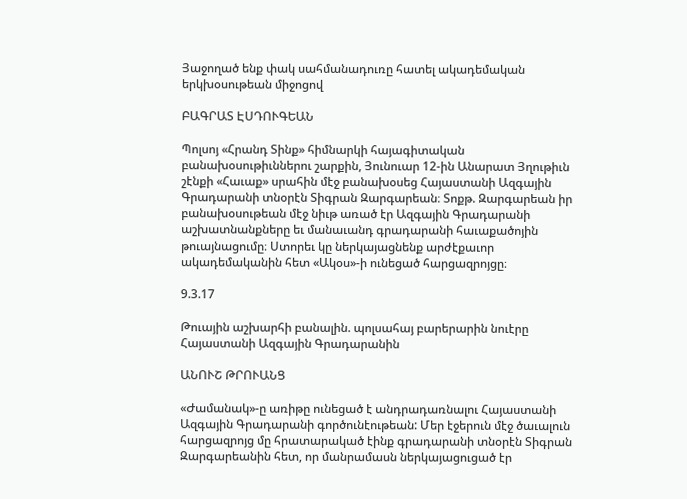Յաջողած ենք փակ սահմանադուռը հատել ակադեմական երկխօսութեան միջոցով

ԲԱԳՐԱՏ ԷՍԴՈՒԳԵԱՆ

Պոլսոյ «Հրանդ Տինք» հիմնարկի հայագիտական բանախօսութիւններու շարքին, Յունուար 12-ին Անարատ Յղութիւն շէնքի «Հաւաք» սրահին մէջ բանախօսեց Հայաստանի Ազգային Գրադարանի տնօրէն Տիգրան Զարգարեան։ Տոքթ. Զարգարեան իր բանախօսութեան մէջ նիւթ առած էր Ազգային Գրադարանի աշխատնանքները եւ մանաւանդ գրադարանի հաւաքածոյին թուայնացումը։ Ստորեւ կը ներկայացնենք արժէքաւոր ակադեմականին հետ «Ակօս»-ի ունեցած հարցազրոյցը։

9.3.17

Թուային աշխարհի բանալին. պոլսահայ բարերարին նուէրը Հայաստանի Ազգային Գրադարանին

ԱՆՈՒՇ ԹՐՈՒԱՆՑ

«Ժամանակ»-ը առիթը ունեցած է անդրադառնալու Հայաստանի Ազգային Գրադարանի գործունէութեան: Մեր էջերուն մէջ ծաւալուն հարցազրոյց մը հրատարակած էինք գրադարանի տնօրէն Տիգրան Զարգարեանին հետ, որ մանրամասն ներկայացուցած էր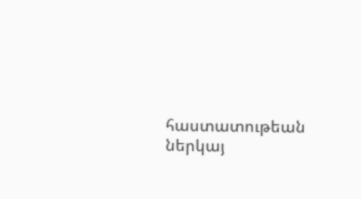հաստատութեան ներկայ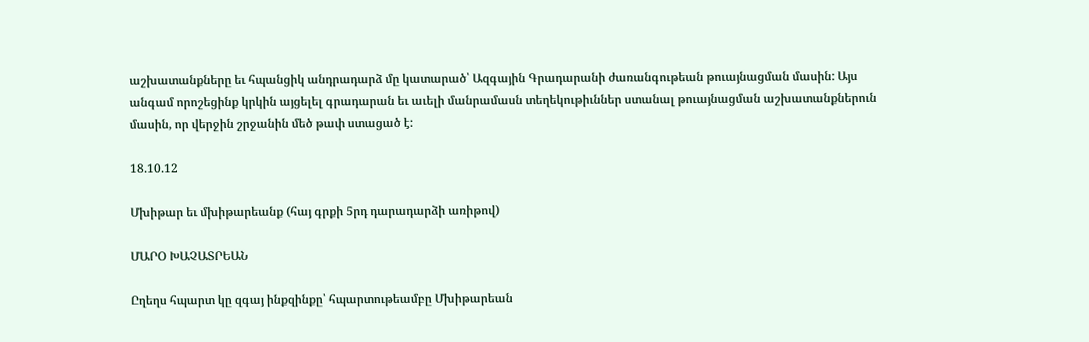աշխատանքները եւ հպանցիկ անդրադարձ մը կատարած՝ Ազգային Գրադարանի ժառանգութեան թուայնացման մասին: Այս անգամ որոշեցինք կրկին այցելել գրադարան եւ աւելի մանրամասն տեղեկութիւններ ստանալ թուայնացման աշխատանքներուն մասին, որ վերջին շրջանին մեծ թափ ստացած է:

18.10.12

Մխիթար եւ մխիթարեանք (հայ գրքի 5րդ դարադարձի առիթով)

ՄԱՐՕ ԽԱՉԱՏՐԵԱՆ

Ըղեղս հպարտ կը զգայ ինքզինքը՝ հպարտութեամբը Մխիթարեան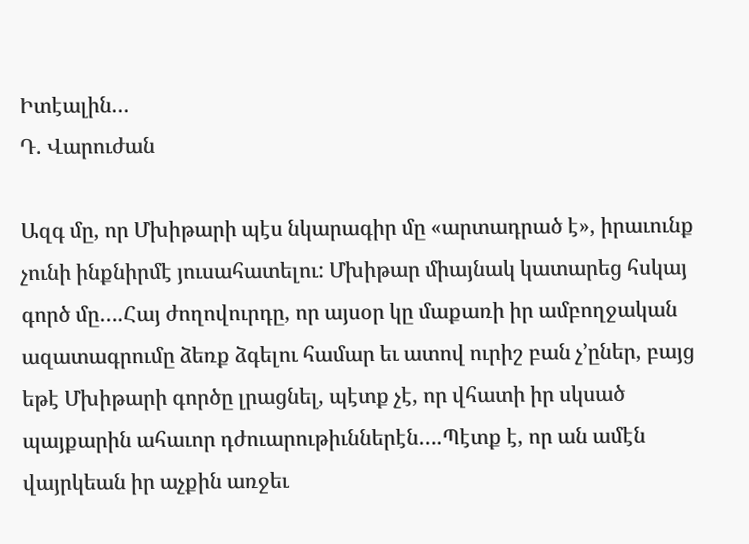Իտէալին...
Դ. Վարուժան

Ազգ մը, որ Մխիթարի պէս նկարագիր մը «արտադրած է», իրաւունք չունի ինքնիրմէ յուսահատելու: Մխիթար միայնակ կատարեց հսկայ գործ մը….Հայ ժողովուրդը, որ այսօր կը մաքառի իր ամբողջական ազատագրումը ձեռք ձգելու համար եւ ատով ուրիշ բան չ՚ըներ, բայց եթէ Մխիթարի գործը լրացնել, պէտք չէ, որ վհատի իր սկսած պայքարին ահաւոր դժուարութիւններէն….Պէտք է, որ ան ամէն վայրկեան իր աչքին առջեւ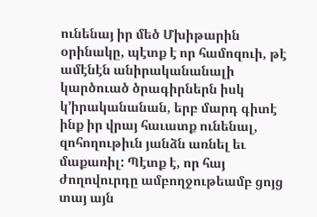ունենայ իր մեծ Մխիթարին օրինակը, պէտք է որ համոզուի, թէ ամէնէն անիրականանալի կարծուած ծրագիրներն իսկ կ՚իրականանան, երբ մարդ գիտէ ինք իր վրայ հաւատք ունենալ, զոհողութիւն յանձն առնել եւ մաքառիլ: Պէտք է, որ հայ ժողովուրդը ամբողջութեամբ ցոյց տայ այն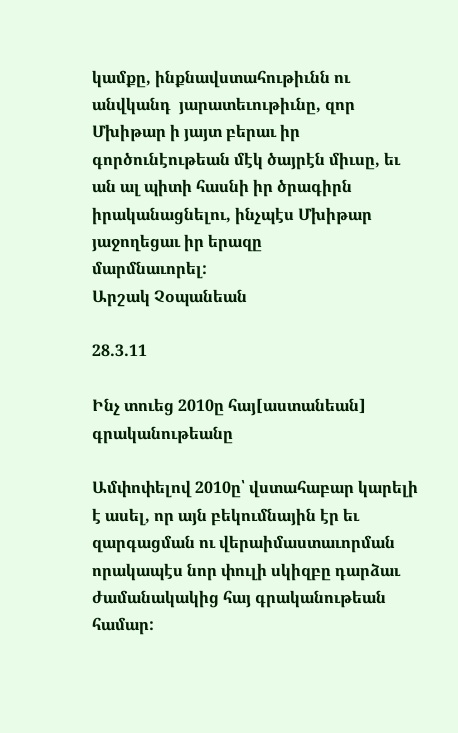կամքը, ինքնավստահութիւնն ու անվկանդ  յարատեւութիւնը, զոր Մխիթար ի յայտ բերաւ իր գործունէութեան մէկ ծայրէն միւսը, եւ ան ալ պիտի հասնի իր ծրագիրն իրականացնելու, ինչպէս Մխիթար յաջողեցաւ իր երազը
մարմնաւորել:
Արշակ Չօպանեան

28.3.11

Ինչ տուեց 2010ը հայ[աստանեան] գրականութեանը

Ամփոփելով 2010ը՝ վստահաբար կարելի է ասել, որ այն բեկումնային էր եւ զարգացման ու վերաիմաստաւորման որակապէս նոր փուլի սկիզբը դարձաւ ժամանակակից հայ գրականութեան համար: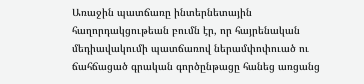Առաջին պատճառը ինտերնետային հաղորդակցութեան բումն էր, որ հայրենական մեդիավակումի պատճառով ներամփոփուած ու ճահճացած գրական գործընթացը հանեց առցանց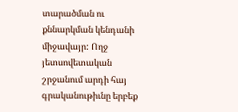տարածման ու քննարկման կենդանի միջավայր: Ողջ յետսովետական շրջանում արդի հայ գրականութիւնը երբեք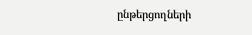ընթերցողների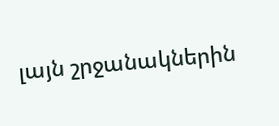լայն շրջանակներին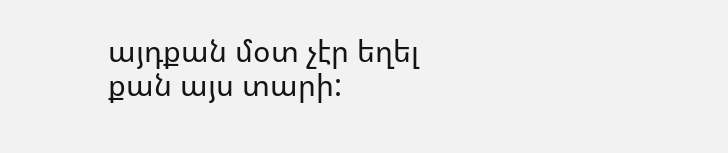այդքան մօտ չէր եղել քան այս տարի: